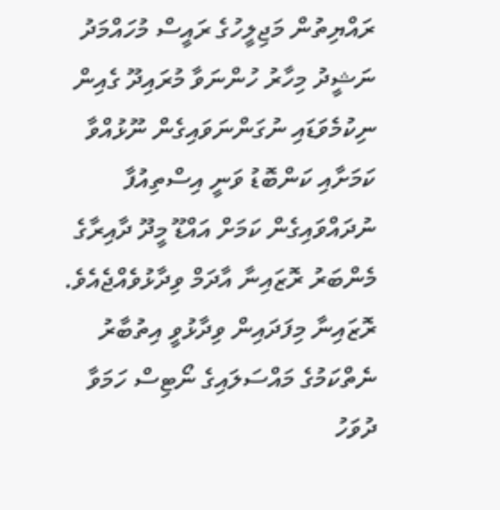ރައްޔިތުން މަޖިލީހުގެ ރައީސް މުހައްމަދު ނަޝީދު މިހާރު ހުންނަވާ މުރައިދޫ ގެއިން ނިކުމެވަޑައި ނުގަންނަވައިގެން ނޫޅުއްވާ ކަމަށާއި ކަންބޮޑު ވަނީ އިސްތިއުފާ ނުދައްވައިގެން ކަމަށް އައްޑޫ މީދޫ ދާއިރާގެ މެންބަރު ރޮޒައިނާ އާދަމް ވިދާޅުވެއްޖެއެވެ.
ރޮޒައިނާ މިފަދައިން ވިދާޅުވީ އިތުބާރު ނެތްކަމުގެ މައްސަލައިގެ ނޯޓިސް ހަމަވާ ދުވަހު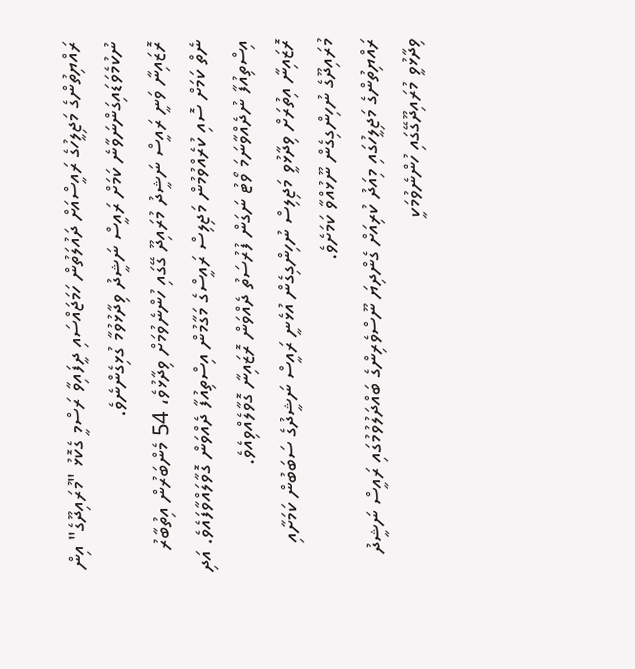ރައްޔިތުންގެ މަޖިލީހުގެ ރައީސްއަށް ދައުލަތުން ހަމަޖައްސައި ދީފައިވާ ރަސްމީ ގެކޮޅު "މުރައިދޫގެ" އިން ނުކުމެވަޑައިގަންނަވާނެ ކަމަށް ރައީސް ނަޝީދު ވިދާޅުވުމާ ގުޅިގެންނެވެ.
ރޮޒައިނާ ވަނީ ރައީސް ނަޝީދު މުރައިދޫ ގޭގައި ހުންނެވުމަށް ވިދާޅުވެ، 54 މެންބަރުން އިތުބާރު ނެތް ކަމަށް ސޮއި ކުރެއްވުމުން މަޖިލިސް ރައީސްގެ މަގާމުން އިސްތިއުފާ ދެއްވަން ގޮވާލައްވާފައެވެ. އަދި އިސްތިއުފާ ނުދެއްވާނަމަ ވޯޓު ނަގަން ފުރުސަތު ދެއްވަން ރޮޒައިނާ ގޮވާލެއްވިއެވެ.
ރޮޒައިނާ އިތުރަށް ވިދާޅުވީ މަޖިލިސް ނުހިންގިގެން އުޅެނީ ރައީސް ނަޝީދުގެ ސަބަބުން ކަމަށާއި މުރައިދޫގެ ނުހިންގިގެން ނޫޅުއްވާ ކަމަށެވެ.
ރައްޔިތުންގެ މަޖިލީހުގައި މިއަދު ކުރިއަށް ގެންދިޔަ ނޫސްވެރިންގެ ބައްދަލުވުމުގައި ރައީސް ނަޝީދު ވިދާޅުވީ މުރައިދޫގޭގައި ހުންނެވުމަކީ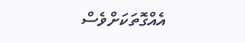އެއްގޮތަކަށްވެސް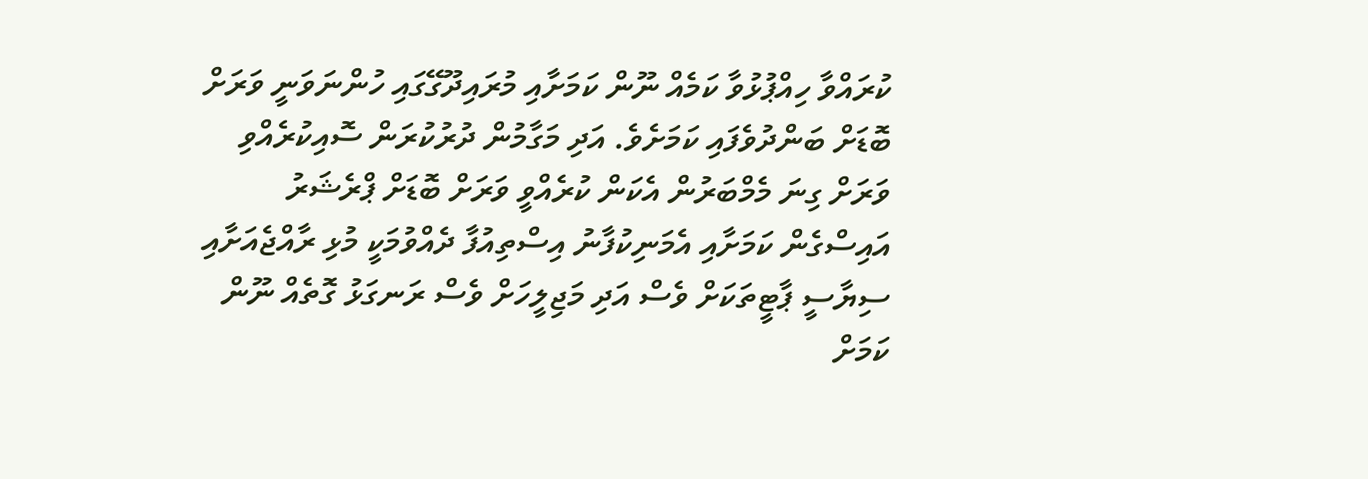ކުރައްވާ ހިއްޕުޅުވާ ކަމެއް ނޫން ކަމަށާއި މުރައިދޫގޭގައި ހުންނަވަނީ ވަރަށް ބޮޑަށް ބަންދުވެފައި ކަމަށެވެ. އަދި މަގާމުން ދުރުކުރަން ސޮއިކުރެއްވި ވަރަށް ގިނަ މެމްބަރުން އެކަން ކުރެއްވީ ވަރަށް ބޮޑަށް ޕްރެޝަރު އައިސްގެން ކަމަށާއި އެމަނިކުފާނު އިސްތިއުފާ ދެއްވުމަކީ މުޅި ރާއްޖެއަށާއި ސިޔާސީ ޕާޓީތަކަށް ވެސް އަދި މަޖިލީހަށް ވެސް ރަނގަޅު ގޮތެއް ނޫން ކަމަށް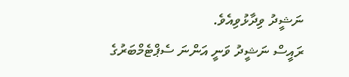ނަޝީދު ވިދާޅުވިއެވެ.
ރައީސް ނަޝީދު ވަނީ އަންނަ ސެޕްޓެމްބަރުގެ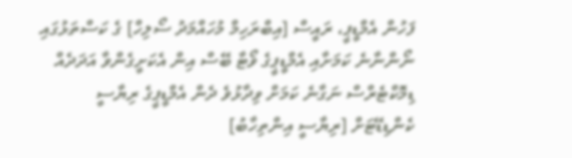ފަހުން އެމްޑީޕީ، ރައީސް [އިބްރަހިމް މުހައްމަދު ސޯލިހް] ގެ ކަސްތަޅުގައި ނޯންނާނެ ކަމަށާއި އެމްޑީޕީގެ ވޯޓާ ބޭސް އިން އެކަށީގެންވާ އަދަދެއް ޑިމޮކްޓެރްސް ނަގާނެ ކަމަށް ވިދާޅުވެ ދެން އެމްޑީޕީގެ ރިޔާސީ ކެންޑިޑޭޓަށް [ރިޔާސީ އިންތިހާބު]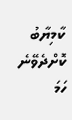ކާމިޔާބު ކޮށްދެވޭނެ ހަމަ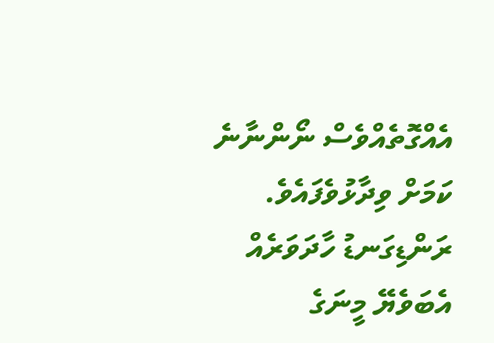އެއްގޮތެއްވެސް ނޯންނާނެ ކަމަށް ވިދާޅުވެފައެވެ.
ރަންޑިގަނޑު ހާދަވަރެއް އެބަވެޔޭ މީނަގެ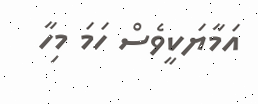އަމާޔަކީވެސް ހަމަ މިހާ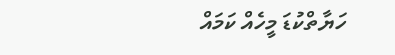ހަޔާތްކުޑަ މީހެއް ކަމައް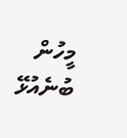މީހުން ބުނެއުޅޭ